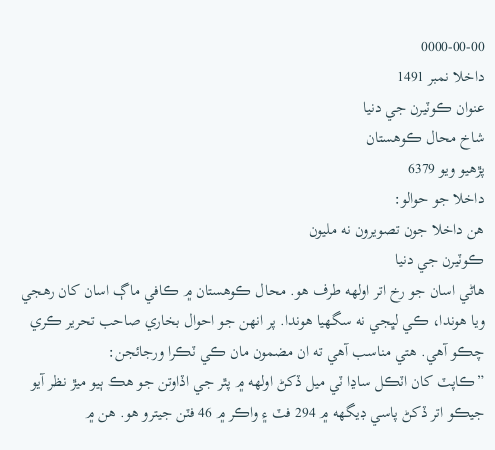0000-00-00
داخلا نمبر 1491
عنوان ڪوٽيرن جي دنيا
شاخ محال ڪوهستان
پڙهيو ويو 6379
داخلا جو حوالو:
هن داخلا جون تصويرون نه مليون
ڪوٽيرن جي دنيا
هاڻي اسان جو رخ اتر اولهه طرف هو. محال ڪوهستان ۾ ڪافي ماڳ اسان کان رهجي ويا هوندا، ڪي لڀجي نه سگهيا هوندا. پر انهن جو احوال بخاري صاحب تحرير ڪري چڪو آهي. هتي مناسب آهي ته ان مضمون مان ڪي ٽڪرا ورجائجن:
”ڪاپٽ کان اٽڪل ساڍا ٽي ميل ڏکڻ اولهه ۾ پٿر جي اڏاوتن جو هڪ ٻيو ميڙ نظر آيو جيڪو اتر ڏکڻ پاسي ڊيگهه ۾ 294 فٽ ۽ واڪر ۾ 46 فٽن جيترو هو. هن ۾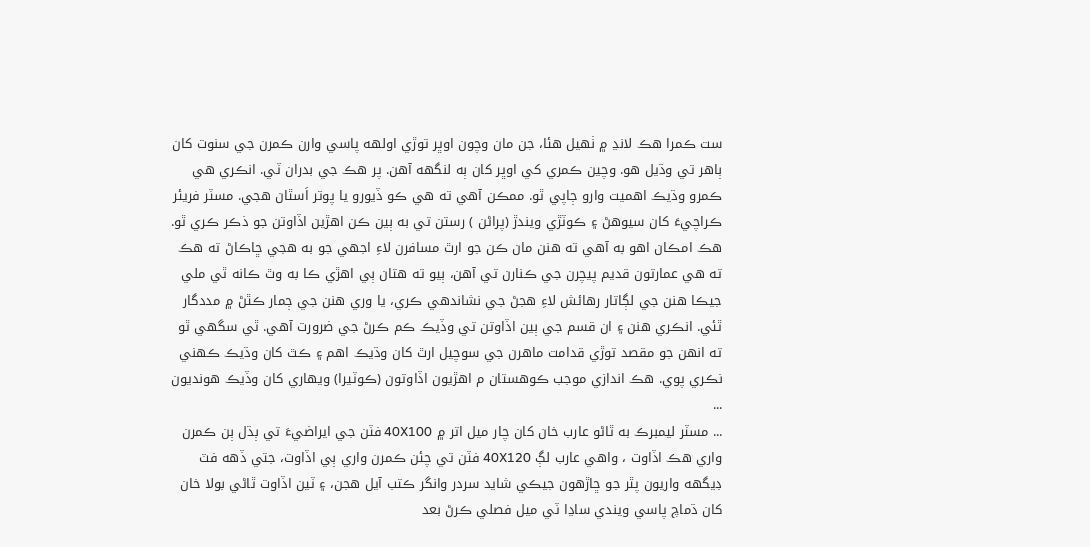ست ڪمرا هڪ لانڍ ۾ ٺهيل هئا، جن مان وچون اوڀر توڙي اولهه پاسي وارن ڪمرن جي سنوت کان ٻاهر تي وڌيل هو. وچين ڪمري کي اوڀر کان ٻه لنگهه آهن. پر هڪ جي بدران ٽي. انڪري هي ڪمرو وڌيڪ اهميت وارو ڄاپي ٿو. ممڪن آهي ته هي ڪو ڏيورو يا پوتر اَسٿان هجي. مسٽر فريئر ڪراچيءَ کان سيوهڻ ۽ ڪوٽڙي ويندڙ (پراڻن ) رستن تي به ٻين ڪن اهڙين اڏاوتن جو ذڪر ڪري ٿو. هڪ امڪان اهو به آهي ته هنن مان ڪن جو ارٿ مسافرن لاءِ اجهي جو به هجي ڇاڪاڻ ته هڪ ته هي عمارتون قديم پيچرن جي ڪنارن تي آهن، ٻيو ته هتان ٻي اهڙي ڪا به وٿ ڪانه ٿي ملي جيڪا هنن جي لڳاتار رهائش لاءِ هجڻ جي نشاندهي ڪري، يا وري هنن جي ڄمار ڪٿڻ ۾ مددگار ٿئي. انڪري هنن ۽ ان قسم جي ٻين اڏاوتن تي وڏيڪ ڪم ڪرڻ جي ضرورت آهي. ٿي سگهي ٿو ته انهن جو مقصد توڙي قدامت ماهرن جي سوچيل ارٿ کان وڌيڪ اهم ۽ ڪٿ کان وڌيڪ ڪهني نڪري پوي. هڪ اندازي موجب ڪوهستان م اهڙيون اڏاوتون (ڪوٽيرا) ويهاري کان وڏيڪ هونديون ...
... مسٽر ليمبرڪ به ٿاڻو عارب خان کان چار ميل اتر ۾ 40X100 فٽن جي ايراضيءَ تي ٻڌل ٻن ڪمرن واري هڪ اڏاوت ، واهي عارب لڳ 40X120 فٽن تي چئن ڪمرن واري ٻي اڏاوت، جتي ڏهه فٽ ڊيگهه واريون پٿر جو ڇاڙهون جيڪي شايد سردر وانگر ڪتب آيل هجن، ۽ ٽين اڏاوت ٿاڻي بولا خان کان ڌماچ پاسي ويندي ساڍا ٽي ميل فصلي ڪرڻ بعد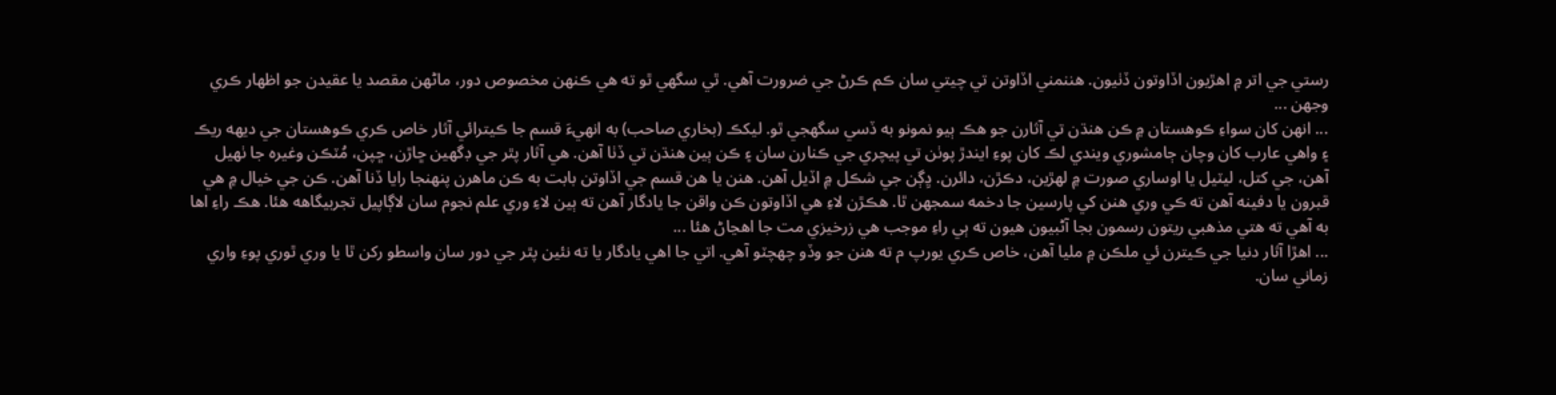رستي جي اتر ۾ اهڙيون اڏاوتون ڏٺيون. هننمني اڏاوتن تي چيتي سان ڪم ڪرڻ جي ضرورت آهي. ٿي سگهي ٿو ته هي ڪنهن مخصوص دور، ماڻهن مقصد يا عقيدن جو اظهار ڪري وجهن ...
... انهن کان سواءِ ڪوهستان ۾ ڪن هنڌن تي آثارن جو هڪ ٻيو نمونو به ڏسي سگهجي ٿو. ليکڪ (بخاري صاحب) به انهيءَ قسم جا ڪيترائي آثار خاص ڪري ڪوهستان جي ديهه ريڪ ۽ واهي عارب کان وچان ڄامشوري ويندي لڪ کان پوءِ ايندڙ پوٺن تي پيچري جي ڪنارن سان ۽ ڪن ٻين هنڌن تي ڏٺا آهن. هي آثار پٿر جي ڊگهين ڇاڙن، ڇپن، مُٽڪن وغيره جا ٺهيل آهن، جي کتل، ليٽيل يا اوساري صورت ۾ لهڙين، دڪڙن، دائرن. ڍِڳن جي شڪل ۾ اڏيل آهن. هنن يا هن قسم جي اڏاوتن بابت به ڪن ماهرن پنهنجا رايا ڏنا آهن. ڪن جي خيال ۾ هي قبرون يا دفينه آهن ته ڪي وري هنن کي پارسين جا دخمه سمجهن ٿا. هڪڙن لاءِ هي اڏاوتون ڪن واقن جا يادگار آهن ته ٻين لاءِ وري علم نجوم سان لاڳاپيل تجربيگاهه هئا. هڪ راءِ اها به آهي ته هتي مذهبي ريتون رسمون بجا آڻبيون هيون ته ٻي راءِ موجب هي زرخيزي مت جا اهڃاڻ هئا ...
... اهڙا آثار دنيا جي ڪيترن ئي ملڪن ۾ مليا آهن، خاص ڪري يورپ م ته هنن جو وڏو چهچٽو آهي. اتي جا اهي يادگار يا ته نئين پٿر جي دور سان واسطو رکن ٿا يا وري ٿوري پوءِ واري زماني سان.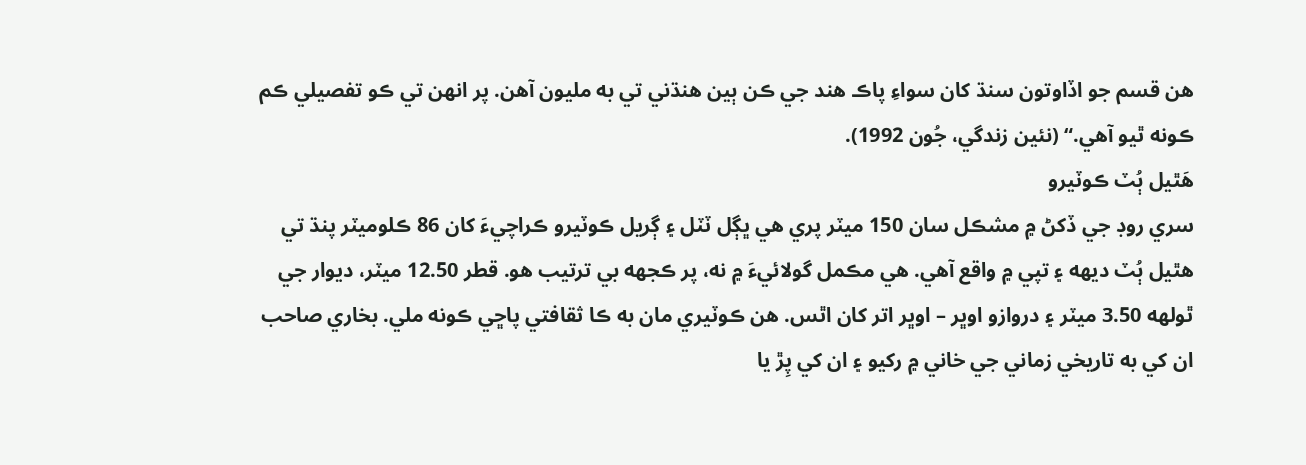هن قسم جو اڏاوتون سنڌ کان سواءِ پاڪ هند جي ڪن ٻين هنڌني تي به مليون آهن. پر انهن تي ڪو تفصيلي ڪم ڪونه ٿيو آهي.“ (نئين زندگي، جُون 1992).
هَٿيل ٻُٽ ڪوٽيرو
سري روڊ جي ڏکڻ ۾ مشڪل سان 150 ميٽر پري هي ڀڳل ٽٽل ۽ ڳريل ڪوٽيرو ڪراچيءَ کان 86 ڪلوميٽر پنڌ تي هٿيل ٻُٽ ديهه ۽ تپي ۾ واقع آهي. هي مڪمل گولائيءَ ۾ نه، پر ڪجهه بي ترتيب هو. قطر 12.50 ميٽر، ديوار جي ٿولهه 3.50 ميٽر ۽ دروازو اوڀر – اوڀر اتر کان اٿس. هن ڪوٽيري مان به ڪا ثقافتي پاڇي ڪونه ملي. بخاري صاحب ان کي به تاريخي زماني جي خاني ۾ رکيو ۽ ان کي پِڙ يا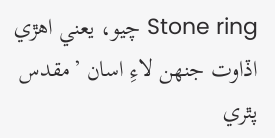Stone ring چيو، يعني اهڙي اڏاوت جنهن لاءِ اسان ’مقدس پٿري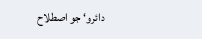دائرو‘ جو اصطلاح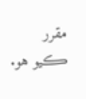مقرر ڪيو هو.